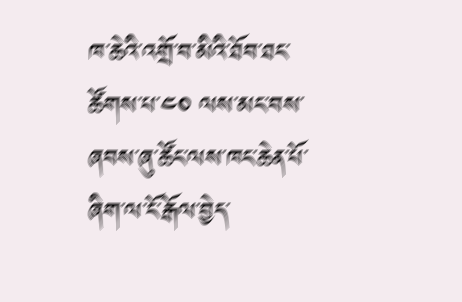ཁ་ཆེའི་འགྲོ་བ་མིའི་ཐོབ་ཐང་ཚོགས་པ་༤༠ ལས་མང་བས་ཞབས་ཞུ་ཚོང་ལས་ཁང་ཆེན་པོ་ཞིག་ལ་ངོ་རྒོལ་བྱེད་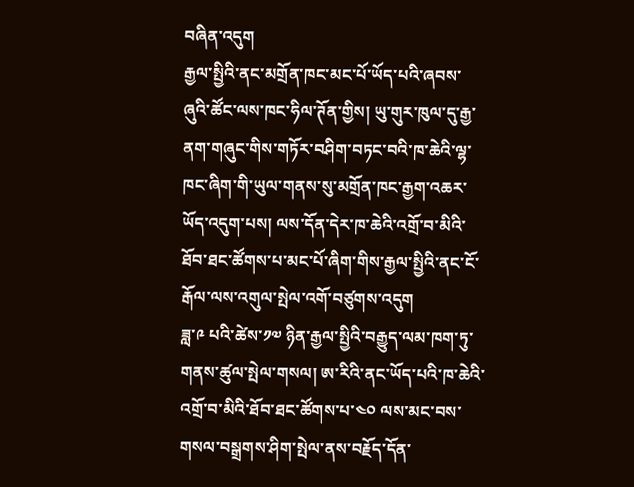བཞིན་འདུག
རྒྱལ་སྤྱིའི་ནང་མགྲོན་ཁང་མང་པོ་ཡོད་པའི་ཞབས་ཞུའི་ཚོང་ལས་ཁང་ཧིལ་ཊོན་གྱིས། ཡུ་གུར་ཁུལ་དུ་རྒྱ་ནག་གཞུང་གིས་གཏོར་བཤིག་བཏང་བའི་ཁ་ཆེའི་ལྷ་ཁང་ཞིག་གི་ཡུལ་གནས་སུ་མགྲོན་ཁང་རྒྱག་འཆར་ཡོད་འདུག་པས། ལས་དོན་དེར་ཁ་ཆེའི་འགྲོ་བ་མིའི་ཐོབ་ཐང་ཚོགས་པ་མང་པོ་ཞིག་གིས་རྒྱལ་སྤྱིའི་ནང་ངོ་རྒོལ་ལས་འགུལ་སྤེལ་འགོ་བཙུགས་འདུག
ཟླ་༩ པའི་ཚེས་༡༧ ཉིན་རྒྱལ་སྤྱིའི་བརྒྱུད་ལམ་ཁག་ཏུ་གནས་ཚུལ་སྤེལ་གསལ། ཨ་རིའི་ནང་ཡོད་པའི་ཁ་ཆེའི་འགྲོ་བ་མིའི་ཐོབ་ཐང་ཚོགས་པ་༤༠ ལས་མང་བས་གསལ་བསྒྲགས་ཤིག་སྤེལ་ནས་བརྗོད་དོན་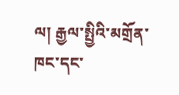ལ། རྒྱལ་སྤྱིའི་མགྲོན་ཁང་དང་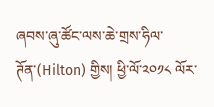ཞབས་ཞུ་ཚོང་ལས་ཆེ་གྲས་ཧིལ་ཊོན་(Hilton) གྱིས། ཕྱི་ལོ་༢༠༡༨ ལོར་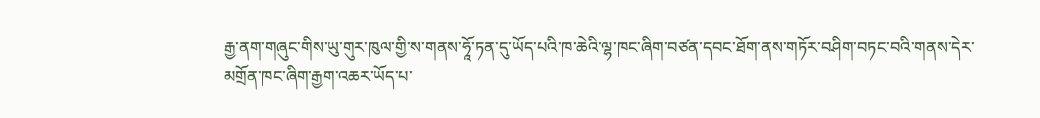རྒྱ་ནག་གཞུང་གིས་ཡུ་གུར་ཁུལ་གྱི་ས་གནས་ཧཱོ་ཏན་དུ་ཡོད་པའི་ཁ་ཆེའི་ལྷ་ཁང་ཞིག་བཙན་དབང་ཐོག་ནས་གཏོར་བཤིག་བཏང་བའི་གནས་དེར་མགྲོན་ཁང་ཞིག་རྒྱག་འཆར་ཡོད་པ་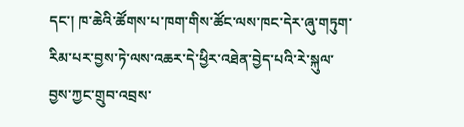དང་། ཁ་ཆེའི་ཚོགས་པ་ཁག་གིས་ཚོང་ལས་ཁང་དེར་ཞུ་གཏུག་རིམ་པར་བྱས་ཏེ་ལས་འཆར་དེ་ཕྱིར་འཐེན་བྱེད་པའི་རེ་སྐུལ་བྱས་ཀྱང་གྲུབ་འབྲས་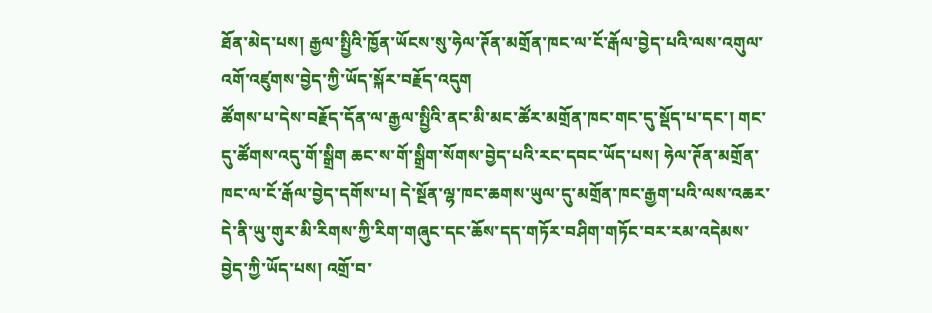ཐོན་མེད་པས། རྒྱལ་སྤྱིའི་ཁྱོན་ཡོངས་སུ་ཧེལ་ཊོན་མགྲོན་ཁང་ལ་ངོ་རྒོལ་བྱེད་པའི་ལས་འགུལ་འགོ་འཛུགས་བྱེད་ཀྱི་ཡོད་སྐོར་བརྗོད་འདུག
ཚོགས་པ་དེས་བརྗོད་དོན་ལ་རྒྱལ་སྤྱིའི་ནང་མི་མང་ཚོར་མགྲོན་ཁང་གང་དུ་སྡོད་པ་དང་། གང་དུ་ཚོགས་འདུ་གོ་སྒྲིག ཆང་ས་གོ་སྒྲིག་སོགས་བྱེད་པའི་རང་དབང་ཡོད་པས། ཧེལ་ཊོན་མགྲོན་ཁང་ལ་ངོ་རྒོལ་བྱེད་དགོས་པ། དེ་སྔོན་ལྷ་ཁང་ཆགས་ཡུལ་དུ་མགྲོན་ཁང་རྒྱག་པའི་ལས་འཆར་དེ་ནི་ཡུ་གུར་མི་རིགས་ཀྱི་རིག་གཞུང་དང་ཆོས་དད་གཏོར་བཤིག་གཏོང་བར་རམ་འདེམས་བྱེད་ཀྱི་ཡོད་པས། འགྲོ་བ་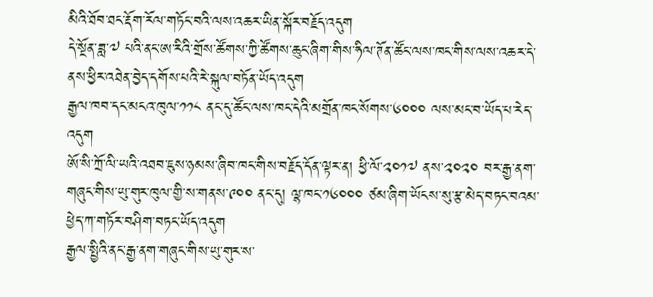མིའི་ཐོབ་ཐང་རྡོག་རོལ་གཏོང་བའི་ལས་འཆར་ཡིན་སྐོར་བརྗོད་འདུག
དེ་སྔོན་ཟླ་༧ པའི་ནང་ཨ་རིའི་གྲོས་ཚོགས་ཀྱི་ཚོགས་ཆུང་ཞིག་གིས་ཧིལ་ཊོན་ཚོང་ལས་ཁང་གིས་ལས་འཆར་དེ་ནས་ཕྱིར་འཐེན་བྱེད་དགོས་པའི་རེ་སྐུལ་བཏོན་ཡོད་འདུག
རྒྱལ་ཁབ་དང་མངའ་ཁུལ་༡༡༨ ནང་དུ་ཚོང་ལས་ཁང་དེའི་མགྲོན་ཁང་སོགས་༦༠༠༠ ལས་མང་བ་ཡོད་པ་རེད་འདུག
ཨོ་སི་ཀྲོ་ལི་ཡའི་འཐབ་ཇུས་ཉམས་ཞིབ་ཁང་གིས་བརྗོད་དོན་ལྟར་ན། ཕྱི་ལོ་༢༠༡༧ ནས་༢༠༢༠ བར་རྒྱ་ནག་གཞུང་གིས་ཡུ་གུར་ཁུལ་གྱི་ས་གནས་༩༠༠ ནང་དུ། ལྷ་ཁང་༡༦༠༠༠ ཙམ་ཞིག་ཡོངས་སུ་རྩ་མེད་བཏང་བའམ་ཕྱེད་ཀ་གཏོར་བཤིག་བཏང་ཡོད་འདུག
རྒྱལ་སྤྱིའི་ནང་རྒྱ་ནག་གཞུང་གིས་ཡུ་གུར་ས་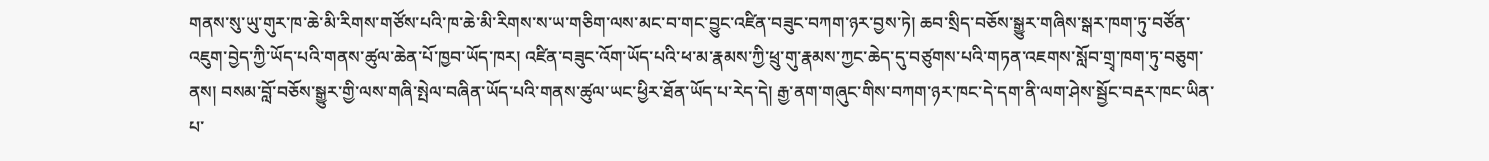གནས་སུ་ཡུ་གུར་ཁ་ཆེ་མི་རིགས་གཙོས་པའི་ཁ་ཆེ་མི་རིགས་ས་ཡ་གཅིག་ལས་མང་བ་གང་བྱུང་འཛིན་བཟུང་བཀག་ཉར་བྱས་ཏེ། ཆབ་སྲིད་བཅོས་སྒྱུར་གཞིས་སྒར་ཁག་ཏུ་བཙོན་འཇུག་བྱེད་ཀྱི་ཡོད་པའི་གནས་ཚུལ་ཆེན་པོ་ཁྱབ་ཡོད་ཁར། འཛིན་བཟུང་འོག་ཡོད་པའི་ཕ་མ་རྣམས་ཀྱི་ཕྲུ་གུ་རྣམས་ཀྱང་ཆེད་དུ་བཙུགས་པའི་གཏན་འཇགས་སློབ་གྲྭ་ཁག་ཏུ་བཅུག་ནས། བསམ་བློ་བཅོས་སྒྱུར་གྱི་ལས་གཞི་སྤེལ་བཞིན་ཡོད་པའི་གནས་ཚུལ་ཡང་ཕྱིར་ཐོན་ཡོད་པ་རེད་དེ། རྒྱ་ནག་གཞུང་གིས་བཀག་ཉར་ཁང་དེ་དག་ནི་ལག་ཤེས་སྦྱོང་བརྡར་ཁང་ཡིན་པ་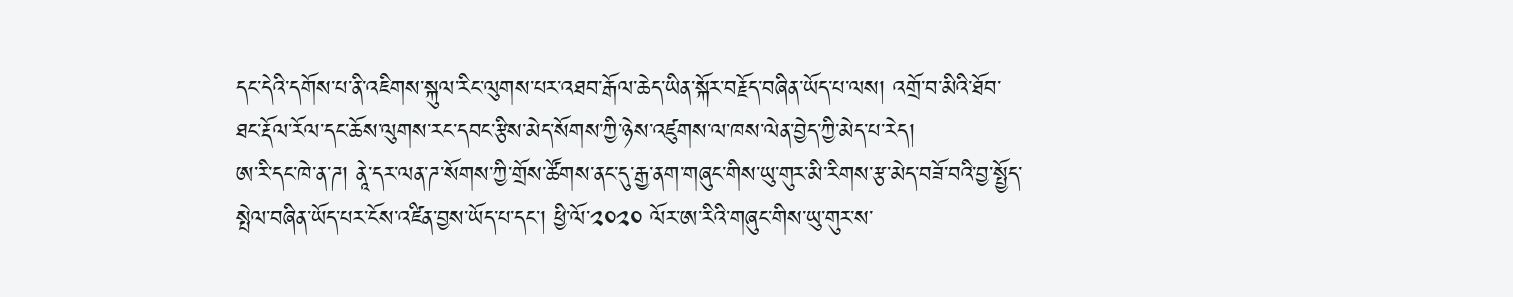དང་དེའི་དགོས་པ་ནི་འཇིགས་སྐུལ་རིང་ལུགས་པར་འཐབ་རྒོལ་ཆེད་ཡིན་སྐོར་བརྗོད་བཞིན་ཡོད་པ་ལས། འགྲོ་བ་མིའི་ཐོབ་ཐང་རྡོལ་རོལ་དང་ཆོས་ལུགས་རང་དབང་རྩིས་མེད་སོགས་ཀྱི་ཉེས་འཛུགས་ལ་ཁས་ལེན་བྱེད་ཀྱི་མེད་པ་རེད།
ཨ་རི་དང་ཁེ་ན་ཌ། ནཱེ་དར་ལན་ཌ་སོགས་ཀྱི་གྲོས་ཚོགས་ནང་དུ་རྒྱ་ནག་གཞུང་གིས་ཡུ་གུར་མི་རིགས་རྩ་མེད་བཟོ་བའི་བྱ་སྤྱོད་སྤེལ་བཞིན་ཡོད་པར་ངོས་འཛིན་བྱས་ཡོད་པ་དང་། ཕྱི་ལོ་༢༠༢༠ ལོར་ཨ་རིའི་གཞུང་གིས་ཡུ་གུར་ས་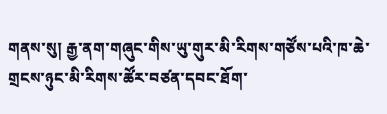གནས་སུ། རྒྱ་ནག་གཞུང་གིས་ཡུ་གུར་མི་རིགས་གཙོས་པའི་ཁ་ཆེ་གྲངས་ཉུང་མི་རིགས་ཚོར་བཙན་དབང་ཐོག་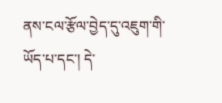ནས་ངལ་རྩོལ་བྱེད་དུ་འཇུག་གི་ཡོད་པ་དང་། དེ་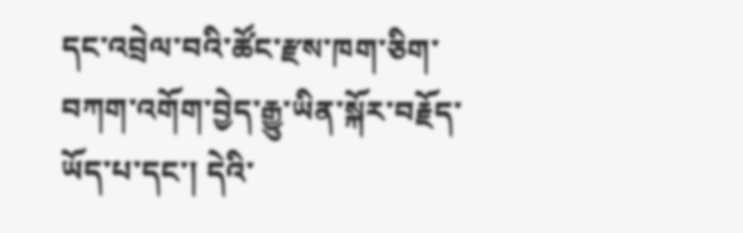དང་འབྲེལ་བའི་ཚོང་རྫས་ཁག་ཅིག་བཀག་འགོག་བྱེད་རྒྱུ་ཡིན་སྐོར་བརྗོད་ཡོད་པ་དང་། དེའི་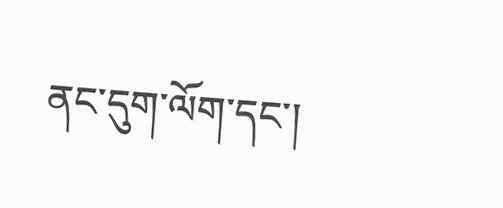ནང་དུག་ལོག་དང་།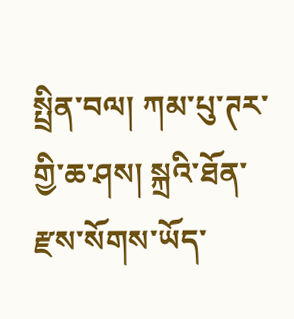སྤྲིན་བལ། ཀམ་པུ་ཊར་གྱི་ཆ་ཤས། སྐྲའི་ཐོན་རྫས་སོགས་ཡོད་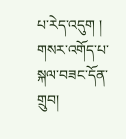པ་རེད་འདུག །
གསར་འགོད་པ་སྐལ་བཟང་དོན་གྲུབ།